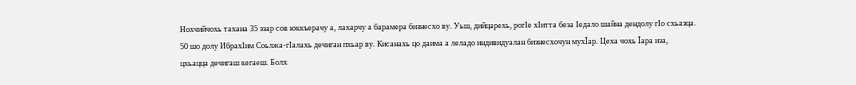Нохчийчохь тахана 35 эзар сов юккъерачу а, лахарчу а барамера бизнесхо ву. Уьш, дийцарехь, рогIе хIитта беза Iедало шайна дендолу гIо схьаэца.
50 шо долу ИбрахIим Соьлжа-гIалахь дечиган пхьар ву. Кисанахь цо даима а леладо индивидуалан бизнесхочун мухΙар. Цеха чохь Ιара иза, цхьацца дечигаш кегаеш. Болх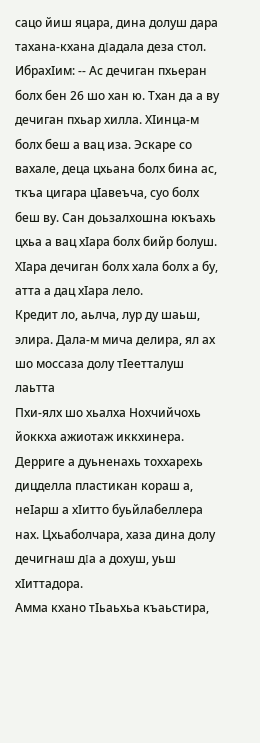сацо йиш яцара, дина долуш дара тахана-кхана дΙадала деза стол.
ИбрахIим: -- Ас дечиган пхьеран болх бен 26 шо хан ю. Тхан да а ву дечиган пхьар хилла. ХIинца-м болх беш а вац иза. Эскаре со вахале, деца цхьана болх бина ас, ткъа цигара цIавеъча, суо болх беш ву. Сан доьзалхошна юкъахь цхьа а вац хIара болх бийр болуш. ХIара дечиган болх хала болх а бу, атта а дац хIара лело.
Кредит ло, аьлча, лур ду шаьш, элира. Дала-м мича делира, ял ах шо моссаза долу тIеетталуш лаьтта
Пхи-ялх шо хьалха Нохчийчохь йоккха ажиотаж иккхинера. Дерриге а дуьненахь тоххарехь дицделла пластикан кораш а, неIарш а хIитто буьйлабеллера нах. Цхьаболчара, хаза дина долу дечигнаш дΙа а дохуш, уьш хIиттадора.
Амма кхано тIьаьхьа къаьстира,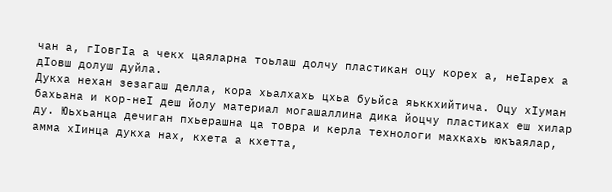чан а, гIовгIа а чекх цаяларна тоьлаш долчу пластикан оцу корех а, неIарех а дIовш долуш дуйла.
Дукха нехан зезагаш делла, кора хьалхахь цхьа буьйса яьккхийтича. Оцу хIуман бахьана и кор-неI деш йолу материал могашаллина дика йоцчу пластиках еш хилар ду. Юьхьанца дечиган пхьерашна ца товра и керла технологи махкахь юкъаялар, амма хIинца дукха нах, кхета а кхетта,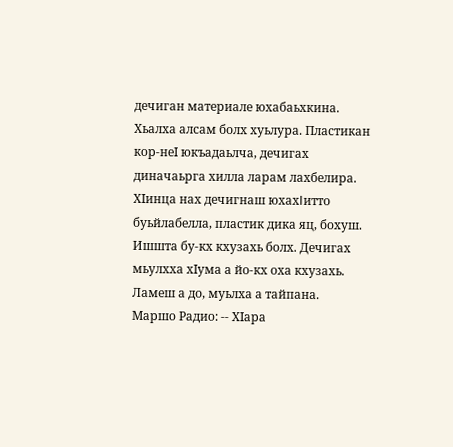дечиган материале юхабаьхкина.
Хьалха алсам болх хуьлура. Пластикан кор-неI юкъадаьлча, дечигах диначаьрга хилла ларам лахбелира. ХIинца нах дечигнаш юхахΙитто буьйлабелла, пластик дика яц, бохуш. Ишшта бу-кх кхузахь болх. Дечигах мьулхха хIума а йо-кх оха кхузахь. Ламеш а до, муьлха а тайпана.
Маршо Радио: -- ХIара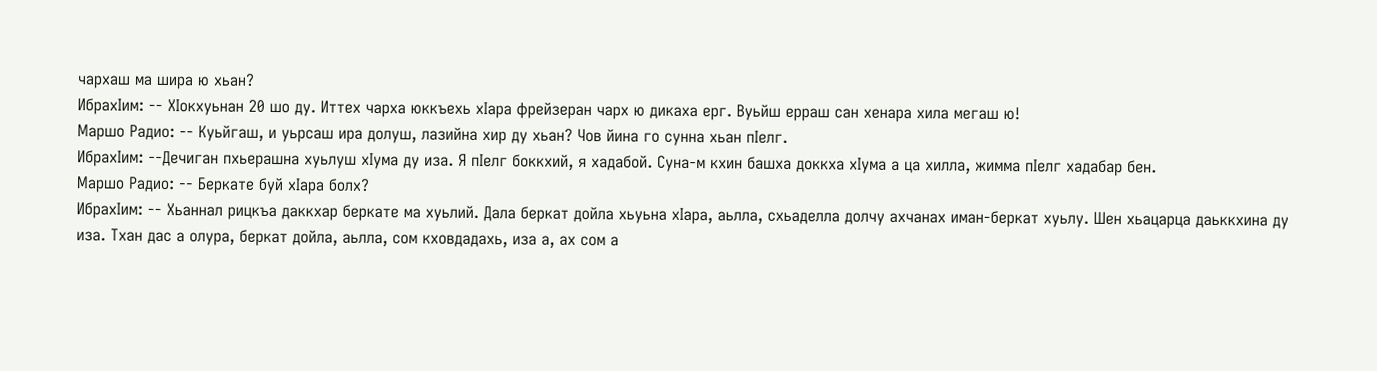чархаш ма шира ю хьан?
ИбрахIим: -- ХIокхуьнан 20 шо ду. Иттех чарха юккъехь хIара фрейзеран чарх ю дикаха ерг. Вуьйш ерраш сан хенара хила мегаш ю!
Маршо Радио: -- Куьйгаш, и уьрсаш ира долуш, лазийна хир ду хьан? Чов йина го сунна хьан пIелг.
ИбрахIим: --Дечиган пхьерашна хуьлуш хIума ду иза. Я пIелг боккхий, я хадабой. Суна-м кхин башха доккха хIума а ца хилла, жимма пIелг хадабар бен.
Маршо Радио: -- Беркате буй хIара болх?
ИбрахIим: -- Хьаннал рицкъа даккхар беркате ма хуьлий. Дала беркат дойла хьуьна хIара, аьлла, схьаделла долчу ахчанах иман-беркат хуьлу. Шен хьацарца даьккхина ду иза. Тхан дас а олура, беркат дойла, аьлла, сом кховдадахь, иза а, ах сом а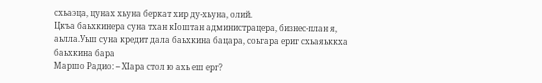схьаэца, цунах хьуна беркат хир ду-хьуна, олий.
Цкъа баьхкинера суна тхан кIоштан администрацера, бизнес-план я, аьлла.Уьш суна кредит дала баьхкина бацара, соьгара ериг схьаяьккха баьхкина бара
Маршо Радио: -- ХIара стол ю ахь еш ерг?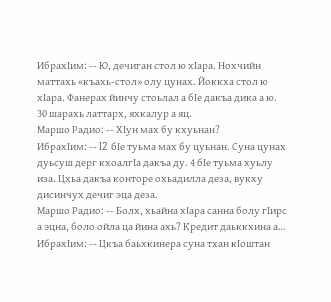ИбрахIим: -- Ю, дечиган стол ю хIара. Нохчийн маттахь «къахь-стол» олу цунах. Йоккха стол ю хIара. Фанерах йинчу стоьлал а бIе дакъа дика а ю. 30 шарахь латтарх, яхкалур а яц.
Маршо Радио: -- ХIун мах бу кхуьнан?
ИбрахIим: -- I2 бIе туьма мах бу цуьнан. Суна цунах дуьсуш дерг кхоалгIа дакъа ду. 4 бIе туьма хуьлу иза. Цхьа дакъа конторе охьадилла деза, вукху дисинчух дечиг эца деза.
Маршо Радио: -- Болх, хьайна хΙара санна болу гIирс а эцна, боло ойла ца йина ахь? Кредит даьккхина а…
ИбрахIим: -- Цкъа баьхкинера суна тхан кIоштан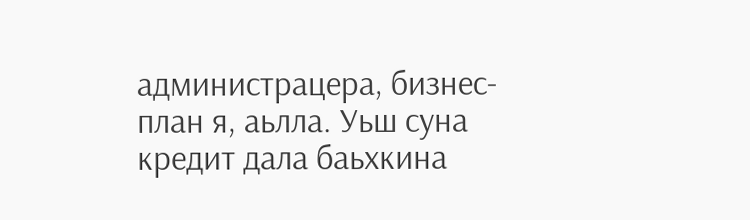администрацера, бизнес-план я, аьлла. Уьш суна кредит дала баьхкина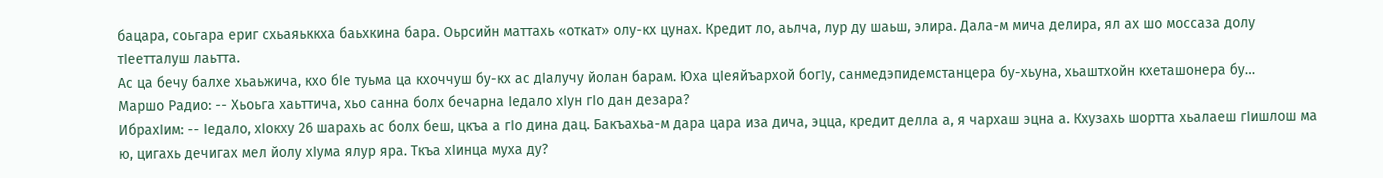бацара, соьгара ериг схьаяьккха баьхкина бара. Оьрсийн маттахь «откат» олу-кх цунах. Кредит ло, аьлча, лур ду шаьш, элира. Дала-м мича делира, ял ах шо моссаза долу тIеетталуш лаьтта.
Ас ца бечу балхе хьаьжича, кхо бIе туьма ца кхоччуш бу-кх ас дIалучу йолан барам. Юха цIеяйъархой богΙу, санмедэпидемстанцера бу-хьуна, хьаштхойн кхеташонера бу…
Маршо Радио: -- Хьоьга хаьттича, хьо санна болх бечарна Iедало хIун гIо дан дезара?
ИбрахIим: -- Iедало, хIокху 26 шарахь ас болх беш, цкъа а гIо дина дац. Бакъахьа-м дара цара иза дича, эцца, кредит делла а, я чархаш эцна а. Кхузахь шортта хьалаеш гIишлош ма ю, цигахь дечигах мел йолу хIума ялур яра. Ткъа хIинца муха ду?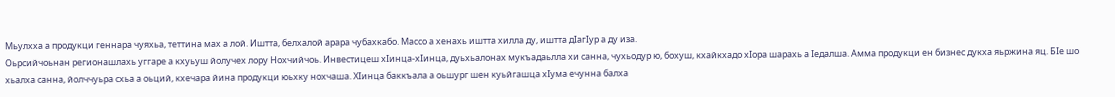Мьулхха а продукци геннара чуяхьа, теттина мах а лой. Иштта, белхалой арара чубахкабо. Массо а хенахь иштта хилла ду, иштта дIагIур а ду иза.
Оьрсийчоьнан регионашлахь уггаре а кхуьуш йолучех лору Нохчийчоь. Инвестицеш хIинца-хIинца, дуьхьалонах мукъадаьлла хи санна, чухьодур ю, бохуш, кхайкхадо хIора шарахь а Iедалша. Амма продукци ен бизнес дукха яьржина яц. БIе шо хьалха санна, йолччуьра схьа а оьций, кхечара йина продукци юьхку нохчаша. ХIинца баккъала а оьшург шен куьйгашца хIума ечунна балха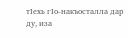тIехь гIо-накъосталла дар ду, иза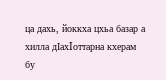ца дахь, йоккха цхьа базар а хилла дIахΙоттарна кхерам бу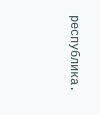республика.